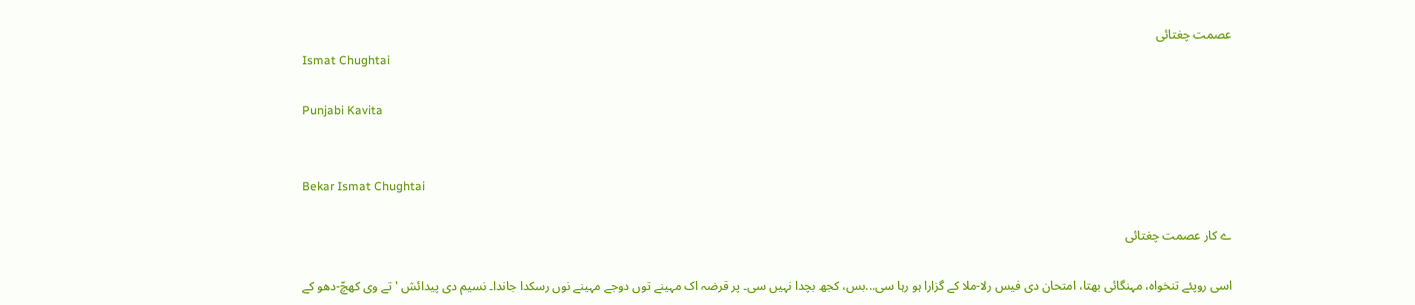عصمت چغتائی
Ismat Chughtai

Punjabi Kavita


Bekar Ismat Chughtai

ے کار عصمت چغتائی

اسی روپئے تنخواہ، مہنگائی بھتا، امتحان دی فیس رلا-ملا کے گزارا ہو رہا سی...بس، کجھ بچدا نہیں سی۔ پر قرضہ اک مہینے توں دوجے مہینے نوں رسکدا جاندا۔ نسیم دی پیدائش 'تے وی کھچّ-دھو کے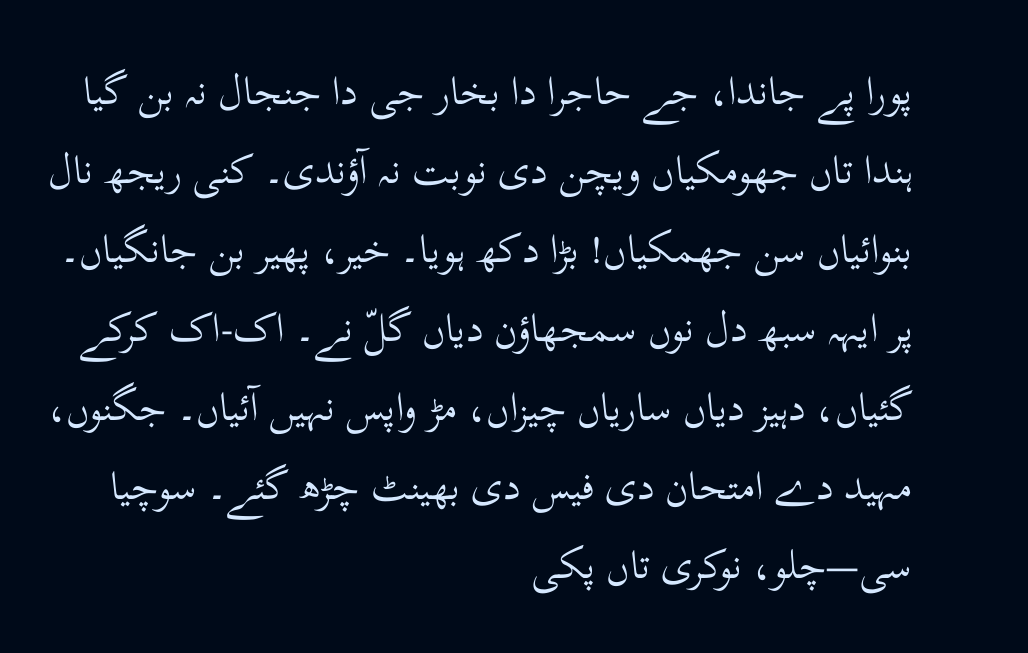پورا پے جاندا، جے حاجرا دا بخار جی دا جنجال نہ بن گیا ہندا تاں جھومکیاں ویچن دی نوبت نہ آؤندی۔ کنی ریجھ نال بنوائیاں سن جھمکیاں! بڑا دکھ ہویا۔ خیر، پھیر بن جانگیاں۔
پر ایہہ سبھ دل نوں سمجھاؤن دیاں گلّ نے۔ اک-اک کرکے گئیاں، دہیز دیاں ساریاں چیزاں، مڑ واپس نہیں آئیاں۔ جگنوں، مہید دے امتحان دی فیس دی بھینٹ چڑھ گئے۔ سوچیا سی—چلو، نوکری تاں پکی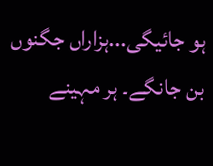ہو جائیگی...ہزاراں جگنوں بن جانگے۔ ہر مہینے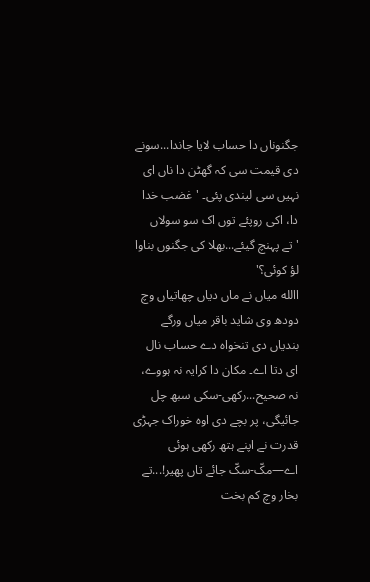جگنوناں دا حساب لایا جاندا...سونے دی قیمت سی کہ گھٹن دا ناں ای نہیں سی لیندی پئی۔ 'غضب خدا دا، اکی روپئے توں اک سو سولاں 'تے پہنچ گیئے...بھلا کی جگنوں بناوا لؤ کوئی؟'
االله میاں نے ماں دیاں چھاتیاں وچ دودھ وی شاید باقر میاں ورگے بندیاں دی تنخواہ دے حساب نال ای دتا اے۔ مکان دا کرایہ نہ ہووے، نہ صحیح...رکھی-سکی سبھ چل جائیگی، پر بچے دی اوہ خوراک جہڑی قدرت نے اپنے ہتھ رکھی ہوئی اے—مکّ-سکّ جائے تاں پھیر!...تے بخار وچ کم بخت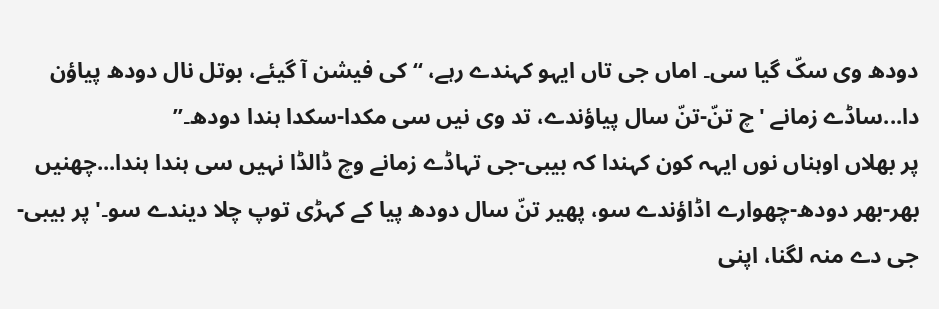دودھ وی سکّ گیا سی۔ اماں جی تاں ایہو کہندے رہے، “کی فیشن آ گیئے، بوتل نال دودھ پیاؤن دا...ساڈے زمانے 'چ تنّ-تنّ سال پیاؤندے، تد وی نیں سی مکدا-سکدا ہندا دودھ۔”
پر بھلاں اوہناں نوں ایہہ کون کہندا کہ بیبی-جی تہاڈے زمانے وچ ڈالڈا نہیں سی ہندا ہندا...چھنیں بھر-بھر دودھ-چھوارے اڈاؤندے سو، پھیر تنّ سال دودھ پیا کے کہڑی توپ چلا دیندے سو۔' پر بیبی-جی دے منہ لگنا، اپنی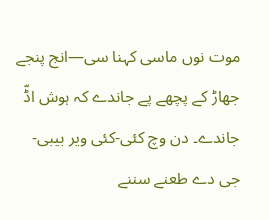موت نوں ماسی کہنا سی—انج پنجے جھاڑ کے پچھے پے جاندے کہ ہوش اڈّ جاندے۔ دن وچ کئی-کئی ویر بیبی-جی دے طعنے سننے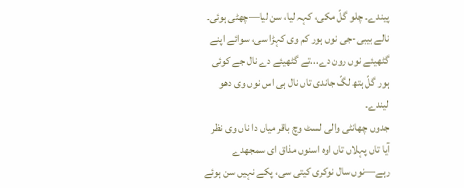پیندے۔ چلو گلّ مکی، کہہ لیا، سن لیا—چھٹی ہوئی۔ نالے بیبی-جی نوں ہور کم وی کہڑا سی، سوائے اپنے گٹھیئے نوں رون دے...تے گٹھیئے دے نال جے کوئی ہور گلّ ہتھ لگّ جاندی تاں نال ہی اس نوں وی دھو لیندے۔
جدوں چھانٹی والی لسٹ وچ باقر میاں دا ناں وی نظر آیا تاں پہلاں تاں اوہ اسنوں مذاق ای سمجھدے رہے—نوں سال نوکری کیتی سی، پکے نہیں سن ہوئے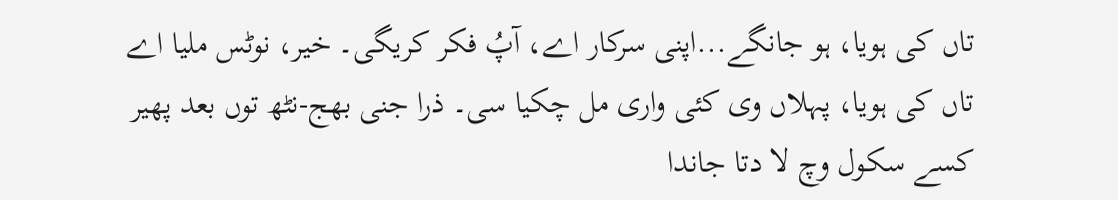تاں کی ہویا، ہو جانگے...اپنی سرکار اے، آپُ فکر کریگی۔ خیر، نوٹس ملیا اے تاں کی ہویا، پہلاں وی کئی واری مل چکیا سی۔ ذرا جنی بھج-نٹھ توں بعد پھیر کسے سکول وچ لا دتا جاندا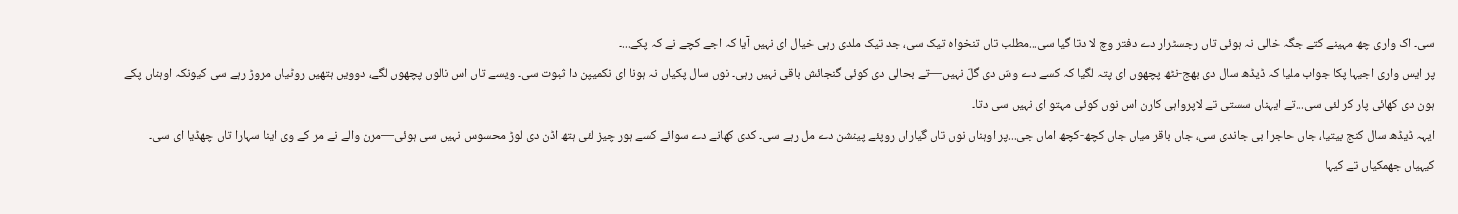سی۔ اک واری چھ مہینے کتے جگہ خالی نہ ہوئی تاں رجسٹرار دے دفتر وچ لا دتا گیا سی...مطلب تاں تنخواہ تیک سی، جد تیک ملدی رہی خیال ای نہیں آیا کہ اجے کچے نے کہ پکے...۔
پر ایس واری اجیہا پکا جواب ملیا کہ ڈیڈھ سال دی بھج-نٹھ پچھوں ای پتہ لگیا کہ کسے دے وسّ دی گلّ نہیں—تے بحالی دی کوئی گنجائش باقی نہیں رہی۔ نوں سال پکیاں نہ ہونا ای نکمیپن دا ثبوت سی۔ ویسے تاں اس نالوں پچھوں لگے، دوویں ہتھیں روٹیاں مروڑ رہے سی کیونکہ اوہناں پکے ہون دی کھائی پار کر لئی سی...تے ایہناں سستی تے لاپرواہی کارن اس نوں کوئی مہتو ای نہیں سی دتا۔
ایہہ ڈیڈھ سال کنج بیتیا، جاں حاجرا بی جاندی سی، جاں باقر میاں جاں کچھ-کچھ اماں جی...پر اوہناں نوں تاں گیاراں روپئے پینشن دے مل رہے سی۔ کدی کھانے دے سوائے کسے ہور چیز لئی ہتھ اڈن دی لوڑ محسوس نہیں سی ہوئی—مرن والے نے مر کے وی اینا سہارا تاں چھڈیا ای سی۔
کیہیاں جھمکیاں تے کیہا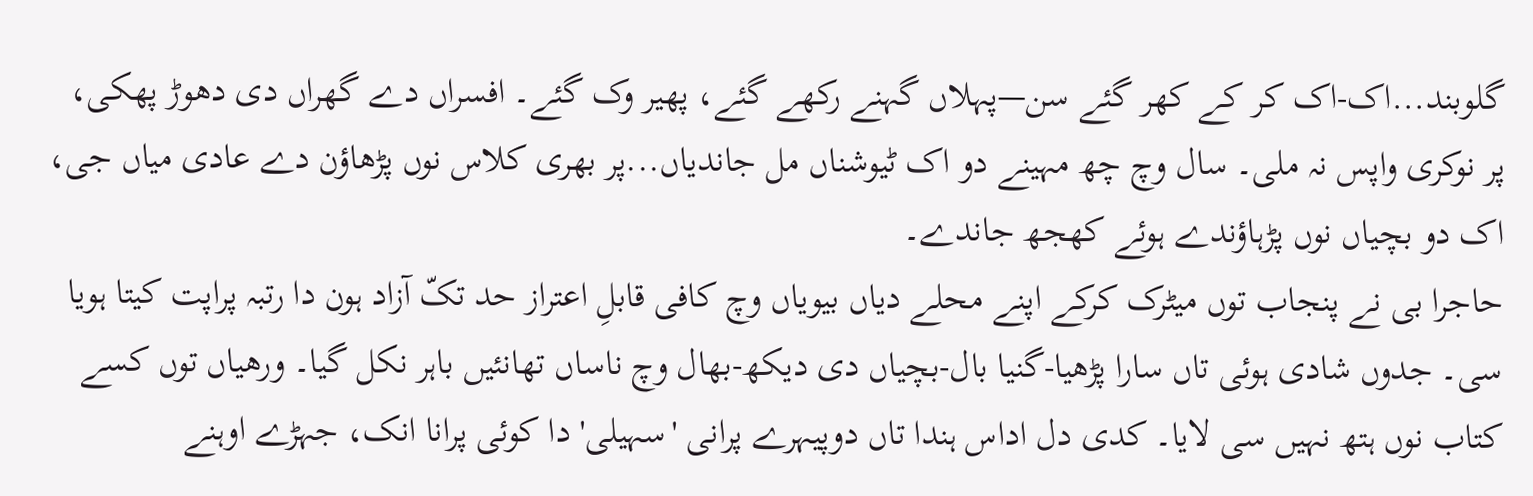گلوبند...اک-اک کر کے کھر گئے سن—پہلاں گہنے رکھے گئے، پھیر وک گئے۔ افسراں دے گھراں دی دھوڑ پھکی، پر نوکری واپس نہ ملی۔ سال وچ چھ مہینے دو اک ٹیوشناں مل جاندیاں...پر بھری کلاس نوں پڑھاؤن دے عادی میاں جی، اک دو بچیاں نوں پڑہاؤندے ہوئے کھجھ جاندے۔
حاجرا بی نے پنجاب توں میٹرک کرکے اپنے محلے دیاں بیویاں وچ کافی قابلِ اعتراز حد تکّ آزاد ہون دا رتبہ پراپت کیتا ہویا سی۔ جدوں شادی ہوئی تاں سارا پڑھیا-گنیا بال-بچیاں دی دیکھ-بھال وچ ناساں تھانئیں باہر نکل گیا۔ ورھیاں توں کسے کتاب نوں ہتھ نہیں سی لایا۔ کدی دل اداس ہندا تاں دوپیہرے پرانی 'سہیلی' دا کوئی پرانا انک، جہڑے اوہنے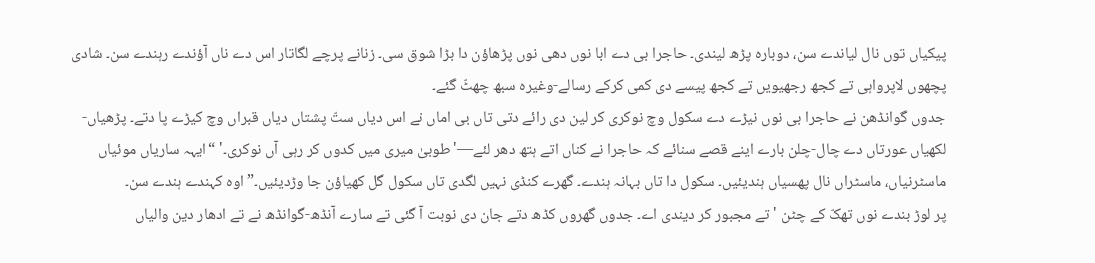پیکیاں توں نال لیاندے سن، دوبارہ پڑھ لیندی۔ حاجرا بی دے ابا نوں دھی نوں پڑھاؤن دا بڑا شوق سی۔ زنانے پرچے لگاتار اس دے ناں آؤندے رہندے سن۔ شادی پچھوں لاپرواہی تے کجھ رجھیویں تے کجھ پیسے دی کمی کرکے رسالے-وغیرہ سبھ چھٹّ گئے۔
جدوں گوانڈھن نے حاجرا بی نوں نیڑے دے سکول وچ نوکری کر لین دی رائے دتی تاں بی اماں نے اس دیاں ستّ پشتاں دیاں قبراں وچ کیڑے پا دتے۔ پڑھیاں-لکھیاں عورتاں دے چال-چلن بارے اینے قصے سنائے کہ حاجرا نے کناں اتے ہتھ دھر لئے—'طوبیٰ میری میں کدوں کر رہی آں نوکری۔' “ایہہ ساریاں موئیاں ماسٹرنیاں، ماسٹراں نال پھسیاں ہندیئیں۔ سکول دا تاں بہانہ ہندے۔ گھرے کنڈی نہیں لگدی تاں سکول گل کھیاؤن جا وڑدیئیں۔” اوہ کہندے ہندے سن۔
پر لوڑ بندے نوں تھکّ کے چٹن 'تے مجبور کر دیندی اے۔ جدوں گھروں کڈھ دتے جان دی نوبت آ گئی تے سارے آنڈھ-گوانڈھ نے تے ادھار دین والیاں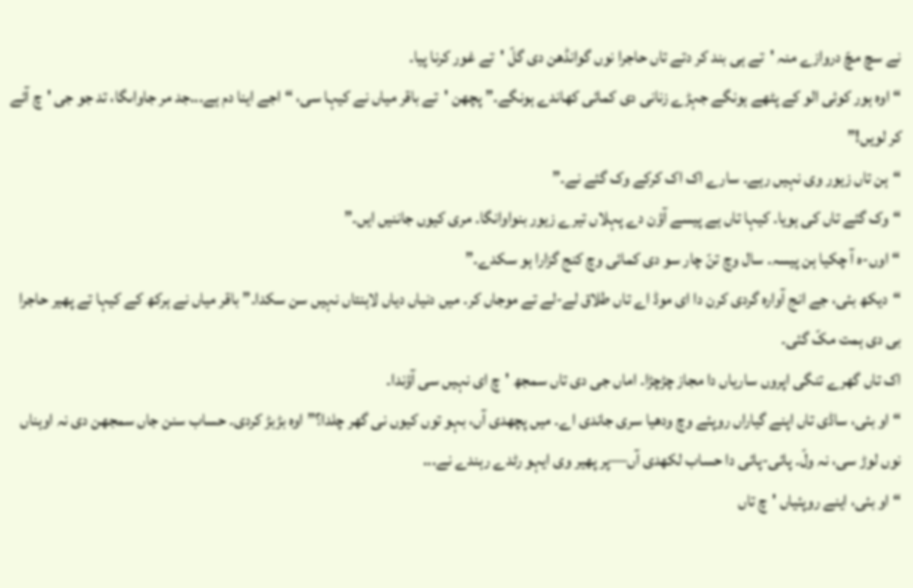نے سچ مچّ دروازے منہ 'تے ہی بند کر دتے تاں حاجرا نوں گوانڈھن دی گلّ 'تے غور کرنا پیا۔
“اوہ ہور کوئی الو کے پٹھے ہونگے جہڑے زنانی دی کمائی کھاندے ہونگے۔” پچھن 'تے باقر میاں نے کیہا سی، “اجے اینا دم ہے...جد مر جاواںگا، تد جو جی 'چ آئے کر لویں!”
“ہن تاں زیور وی نہیں رہے۔ سارے اک اک کرکے وک گئے نے۔”
“وک گئے تاں کی ہویا۔ کیہا تاں ہے پیسے آؤن دے پہلاں تیرے زیور بنواوانگا۔ مری کیوں جاننیں ایں۔”
“اوں-ہ آ چکیا ہن پیسہ۔ سال وچ تنّ چار سو دی کمائی وچ کنج گزارا ہو سکدے۔”
“دیکھ بئی، جے انج آوارہ گردی کرن دا ای موڈ اے تاں طلاق لے-لے تے موجاں کر۔ میں دنیاں دیاں لاہنتاں نہیں سن سکدا۔” باقر میاں نے ہرکھ کے کیہا تے پھیر حاجرا بی دی ہمت مکّ گئی۔
اک تاں گھرے تنگی اپروں ساریاں دا مجاز چڑچڑا۔ اماں جی دی تاں سمجھ 'چ ای نہیں سی آؤندا۔
“او بئی، ساڈی تاں اپنے گیاراں روپئے وچ ودھیا سری جاندی اے۔ میں پچھدی آں، بہو توں کیوں نی گھر چلدا؟” اوہ بڑبڑ کردی۔ حساب سنن جاں سمجھن دی نہ اوہناں نوں لوڑ سی، نہ ولّ۔ پائی-پائی دا حساب لکھدی آں—پر پھیر وی ایہو رٹدے رہندے نے...
“او بئی، اینے روپئیاں 'چ تاں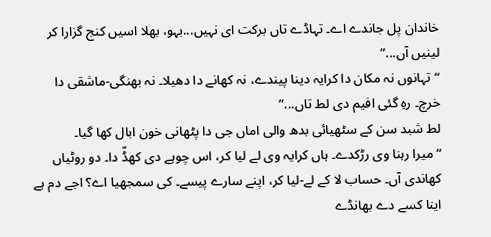خاندان پل جاندے اے۔ تہاڈے تاں برکت ای نہیں...بہو، بھلا اسیں کنج گزارا کر لینیں آں...”
“تہانوں نہ مکان دا کرایہ دینا پیندے، نہ کھانے دا دھیلا۔ نہ بھنگی-ماشقی دا خرچ۔ رہِ گئی افیم دی لط تاں...”
لط شبد سن کے سٹھیائی بدھ والی اماں جی دا پٹھانی خون ابال کھا گیا۔
“میرا رہنا وی رڑکدے۔ ہاں کرایہ وی لے لیا کر، اس چوہے دی کھڈّ دا۔ دو روٹیاں کھاندی آں۔ حساب لا کے لے-لیا کر، اپنے سارے پیسے۔ کی سمجھیا اے؟ اجے دم ہے اینا کسے دے بھانڈے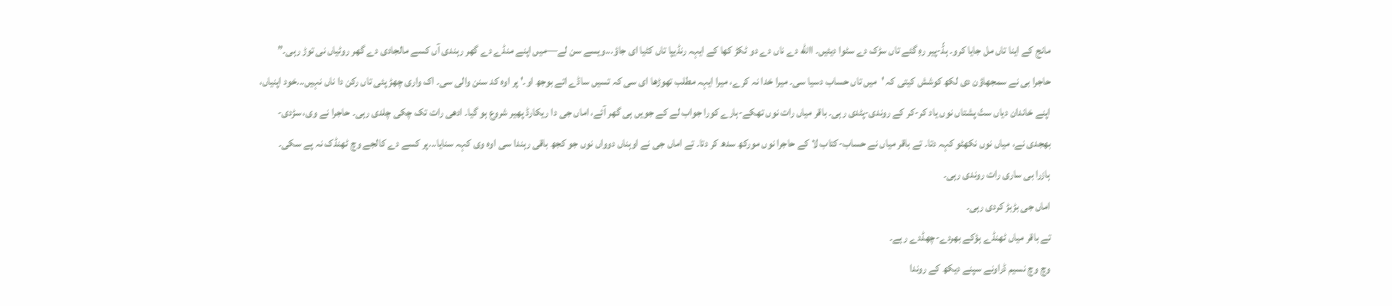مانج کے اینا تاں مل جایا کرو۔ ہڈّ-پیر رہِ گئے تاں سڑک دے سٹوا دیئیں۔ االله دے ناں دے دو ٹکڑ کھا کے ایہہ رنڈیپا تاں کٹیا ای جاؤ...ویسے سن لے—میں اپنے منڈے دے گھر رہندی آں کسے مالجادی دے گھر روٹیاں نی توڑ رہی۔”
حاجرا بی نے سمجھاؤن دی لکھ کوشش کیتی کہ 'میں تاں حساب دسیا سی۔ میرا خدا نہ کرے، میرا ایہہ مطلب تھوڑھا ای سی کہ تسیں ساڈے اتے بوجھ او۔' پر اوہ کد سنن والی سی۔ اک واری چھڑ پئی تاں رکن دا ناں نہیں...خود اپنیاں، اپنے خاندان دیاں ستّ پشتاں نوں یاد کر-کر کے روندی-پٹدی رہی۔ باقر میاں رات نوں تھکے-ہارے کورا جواب لے کے جویں ہی گھر آئے، اماں جی دا ریکارڈ پھیر شروع ہو گیا۔ ادھی رات تک چکی چلدی رہی۔ حاجرا نے وی، سڑدی-بھجدی نے، میاں نوں نکھٹو کہہ دتا۔ تے باقر میاں نے حساب-کتاب لا کے حاجرا نوں مورکھ سدھ کر دتا۔ تے اماں جی نے اوہناں دوواں نوں جو کجھ باقی رہندا سی اوہ وی کہہ سنایا...پر کسے دے کالجے وچ ٹھنڈک نہ پے سکی۔
ہازرا بی ساری رات روندی رہی۔
اماں جی بڑبڑ کردی رہی۔
تے باقر میاں ٹھنڈے ہؤکے بھردے-چھڈدے رہے۔
وچ وچ نسیم ڈراونے سپنے دیکھ کے روندا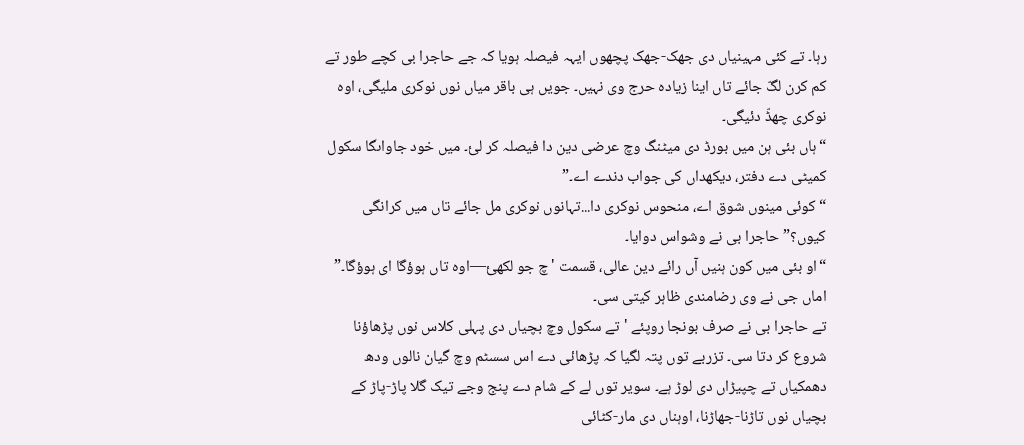رہا۔ تے کئی مہینیاں دی جھک-جھک پچھوں ایہہ فیصلہ ہویا کہ جے حاجرا بی کچے طور تے کم کرن لگّ جائے تاں اینا زیادہ حرج وی نہیں۔ جویں ہی باقر میاں نوں نوکری ملیگی، اوہ نوکری چھڈّ دئیگی۔
“ہاں بئی ہن میں بورڈ دی میٹنگ وچ عرضی دین دا فیصلہ کر لئ۔ میں خود جاواںگا سکول کمیٹی دے دفتر، دیکھداں کی جواب دندے اے۔”
“کوئی مینوں شوق اے، منحوس نوکری دا...تہانوں نوکری مل جائے تاں میں کرانگی کیوں؟” حاجرا بی نے وشواس دوایا۔
“او بئی میں کون ہنیں آں رائے دین عالی، قسمت 'چ جو لکھئ—اوہ تاں ہوؤگا ای ہوؤگا۔” اماں جی نے وی رضامندی ظاہر کیتی سی۔
تے حاجرا بی نے صرف بونجا روپئے 'تے سکول وچ بچیاں دی پہلی کلاس نوں پڑھاؤنا شروع کر دتا سی۔ تزربے توں پتہ لگیا کہ پڑھائی دے اس سسٹم وچ گیان نالوں ودھ دھمکیاں تے چپیڑاں دی لوڑ ہے۔ سویر توں لے کے شام دے پنج وجے تیک گلا پاڑ-پاڑ کے بچیاں نوں تاڑنا-جھاڑنا، اوہناں دی مار-کٹائی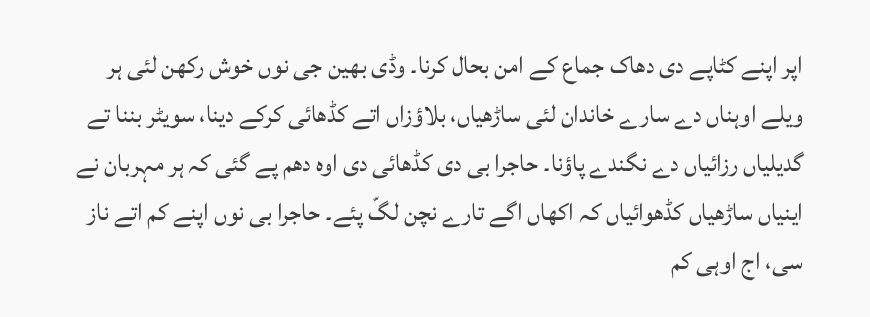اپر اپنے کٹاپے دی دھاک جماع کے امن بحال کرنا۔ وڈی بھین جی نوں خوش رکھن لئی ہر ویلے اوہناں دے سارے خاندان لئی ساڑھیاں، بلاؤزاں اتے کڈھائی کرکے دینا، سویٹر بننا تے گدیلیاں رزائیاں دے نگندے پاؤنا۔ حاجرا بی دی کڈھائی دی اوہ دھم پے گئی کہ ہر مہربان نے اینیاں ساڑھیاں کڈھوائیاں کہ اکھاں اگے تارے نچن لگّ پئے۔ حاجرا بی نوں اپنے کم اتے ناز سی، اج اوہی کم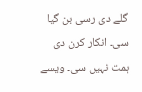گلے دی رسی بن گیا سی۔ انکار کرن دی ہمت نہیں سی۔ ویسے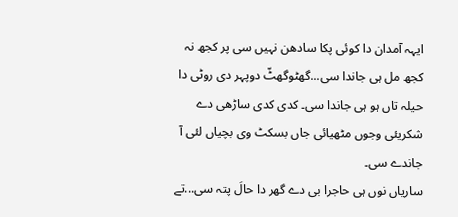ایہہ آمدان دا کوئی پکا سادھن نہیں سی پر کجھ نہ کجھ مل ہی جاندا سی...گھٹوگھٹّ دوپہر دی روٹی دا حیلہ تاں ہو ہی جاندا سی۔ کدی کدی ساڑھی دے شکریئی وجوں مٹھیائی جاں بسکٹ وی بچیاں لئی آ جاندے سی۔
ساریاں نوں ہی حاجرا بی دے گھر دا حالَ پتہ سی...تے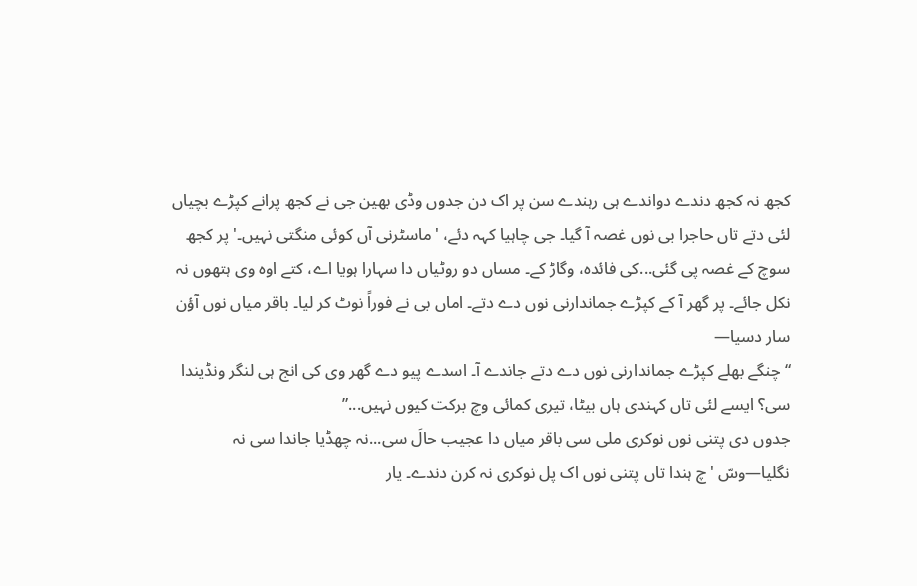کجھ نہ کجھ دندے دواندے ہی رہندے سن پر اک دن جدوں وڈی بھین جی نے کجھ پرانے کپڑے بچیاں لئی دتے تاں حاجرا بی نوں غصہ آ گیا۔ جی چاہیا کہہ دئے، 'ماسٹرنی آں کوئی منگتی نہیں۔' پر کجھ سوچ کے غصہ پی گئی...کی فائدہ، وگاڑ کے۔ مساں دو روٹیاں دا سہارا ہویا اے، کتے اوہ وی ہتھوں نہ نکل جائے۔ پر گھر آ کے کپڑے جماندارنی نوں دے دتے۔ اماں بی نے فوراً نوٹ کر لیا۔ باقر میاں نوں آؤن سار دسیا—
“چنگے بھلے کپڑے جماندارنی نوں دے دتے جاندے آ۔ اسدے پیو دے گھر وی کی انج ہی لنگر ونڈیندا سی؟ ایسے لئی تاں کہندی ہاں بیٹا، تیری کمائی وچ برکت کیوں نہیں...”
جدوں دی پتنی نوں نوکری ملی سی باقر میاں دا عجیب حالَ سی...نہ چھڈیا جاندا سی نہ نگلیا—وسّ 'چ ہندا تاں پتنی نوں اک پل نوکری نہ کرن دندے۔ یار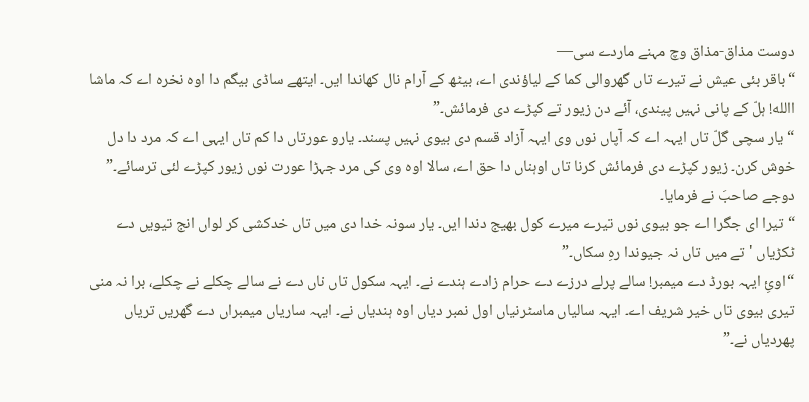دوست مذاق-مذاق وچ مہنے ماردے سی—
“باقر بئی عیش نے تیرے تاں گھروالی کما کے لیاؤندی اے، بیٹھ کے آرام نال کھاندا ایں۔ ایتھے ساڈی بیگم دا اوہ نخرہ اے کہ ماشا االله! ہلّ کے پانی نہیں پیندی، آئے دن زیور تے کپڑے دی فرمائش۔”
“یار سچی گلّ تاں ایہہ اے کہ آپاں نوں وی ایہہ آزاد قسم دی بیوی نہیں پسند۔ یارو عورتاں دا کم تاں ایہی اے کہ مرد دا دل خوش کرن۔ زیور کپڑے دی فرمائش کرنا تاں اوہناں دا حق اے، سالا اوہ وی کی مرد جہڑا عورت نوں زیور کپڑے لئی ترسائے۔” دوجے صاحبَ نے فرمایا۔
“تیرا ای جگرا اے جو بیوی نوں تیرے میرے کول بھیج دندا ایں۔ یار سونہ خدا دی میں تاں خدکشی کر لواں انج تیویں دے ٹکڑیاں 'تے میں تاں نہ جیوندا رہِ سکاں۔”
“اوئِ ایہہ بورڈ دے میمبر! سالے پرلے درزے دے حرام زادے ہندے نے۔ ایہہ سکول تاں ناں دے نے سالے چکلے نے چکلے، برا نہ منی تیری بیوی تاں خیر شریف اے۔ ایہہ سالیاں ماسٹرنیاں اول نمبر دیاں اوہ ہندیاں نے۔ ایہہ ساریاں میمبراں دے گھریں تریاں پھردیاں نے۔”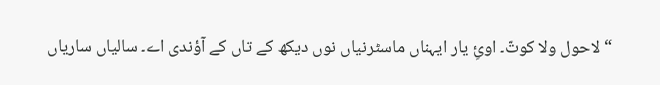“لاحول ولا کوتّ۔ اوئِ یار ایہناں ماسٹرنیاں نوں دیکھ کے تاں کے آؤندی اے۔ سالیاں ساریاں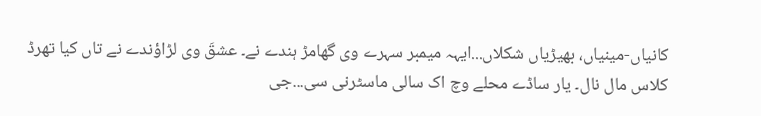کانیاں-مینیاں، بھیڑیاں شکلاں...ایہہ میمبر سہرے وی گھامڑ ہندے نے۔ عشقَ وی لڑاؤندے نے تاں کیا تھرڈ کلاس مال نال۔ یار ساڈے محلے وچ اک سالی ماسٹرنی سی...جی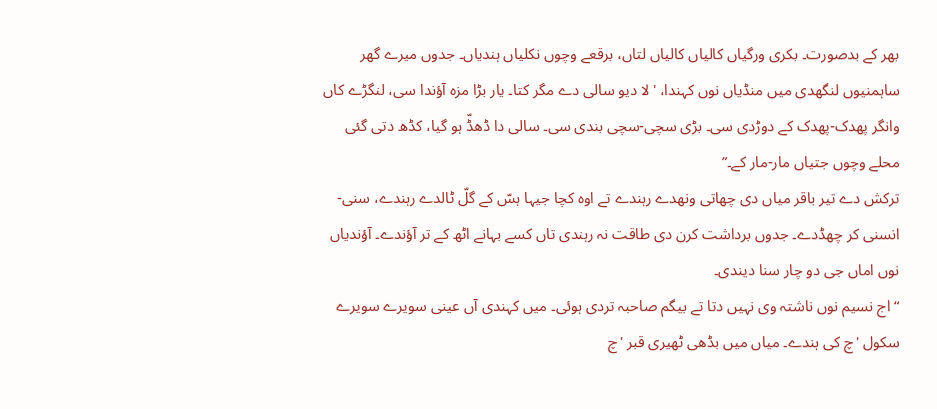بھر کے بدصورت۔ بکری ورگیاں کالیاں کالیاں لتاں، برقعے وچوں نکلیاں ہندیاں۔ جدوں میرے گھر ساہمنیوں لنگھدی میں منڈیاں نوں کہندا، 'لا دیو سالی دے مگر کتا۔ یار بڑا مزہ آؤندا سی، لنگڑے کاں وانگر پھدک-پھدک کے دوڑدی سی۔ بڑی سچی-سچی بندی سی۔ سالی دا ڈھڈّ ہو گیا، کڈھ دتی گئی محلے وچوں جتیاں مار-مار کے۔”
ترکش دے تیر باقر میاں دی چھاتی ونھدے رہندے تے اوہ کچا جیہا ہسّ کے گلّ ٹالدے رہندے، سنی-انسنی کر چھڈدے۔ جدوں برداشت کرن دی طاقت نہ رہندی تاں کسے بہانے اٹھ کے تر آؤندے۔ آؤندیاں نوں اماں جی دو چار سنا دیندی۔
“اج نسیم نوں ناشتہ وی نہیں دتا تے بیگم صاحبہ تردی ہوئی۔ میں کہندی آں عینی سویرے سویرے سکول 'چ کی ہندے۔ میاں میں بڈھی ٹھیری قبر 'چ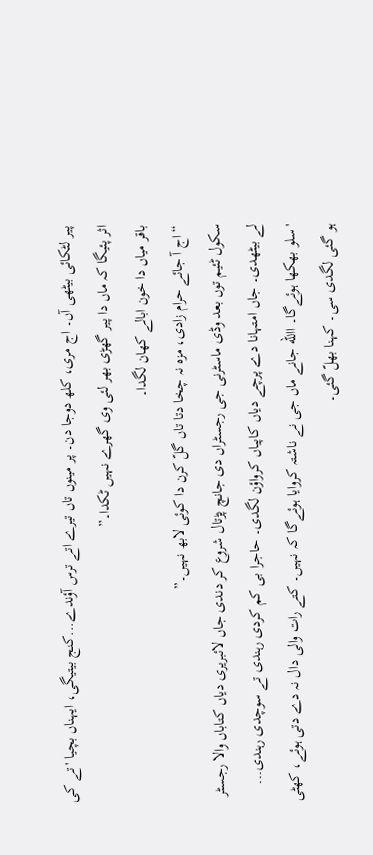پیر لٹکائی بیٹھی آں۔ اج مری، کلھ دوجا دن۔ پر مینوں تاں تیرے اتے ترس آؤندے...کنج بیتیگی، ایہناں بچیا 'تے کی اثر پئیگا کہ ماں دا پیر گھڑی بھر لئی وی گھرے نہیں ٹکدا۔”
باقر میاں دا خون ابالے کھان لگدا۔
“اج آ جائے حرام زادی، مزہ نہ چخا دتا تاں گلّ کرن دا کوئی لابھ نہیں۔”
سکول ٹئیم توں بعد وڈی ماسٹرنی جی رجسٹراں دی جانچ پڑتال شروع کر دندی جاں لائبریری دیاں کتاباں والا رجسٹر لے بیٹھدی۔ جاں امتہانا دے پرچے دیاں کاپیاں کرواؤن لگدی۔ حاجرا بی کم کردی رہندی تے سوچدی رہندی...
'سلو بھکھا ہوئےگا۔ االله جانے ماں جی نے ناشتہ کروایا ہوئےگا کہ نہیں۔ کتے رات والی دال نہ دے دتی ہوئے، کھٹی ہو گئی لگدی سی۔ کہنا بھلّ گئی۔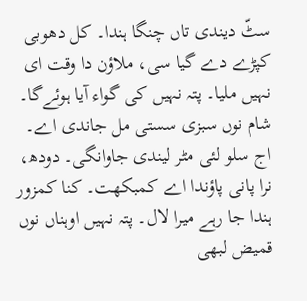سٹّ دیندی تاں چنگا ہندا۔ کل دھوبی کپڑے دے گیا سی، ملاؤن دا وقت ای نہیں ملیا۔ پتہ نہیں کی گواء آیا ہوئےگا۔ شام نوں سبزی سستی مل جاندی اے۔ اج سلو لئی مٹر لیندی جاوانگی۔ دودھ، نرا پانی پاؤندا اے کمبکھت۔ کنا کمزور ہندا جا رہے میرا لال۔ پتہ نہیں اوہناں نوں قمیض لبھی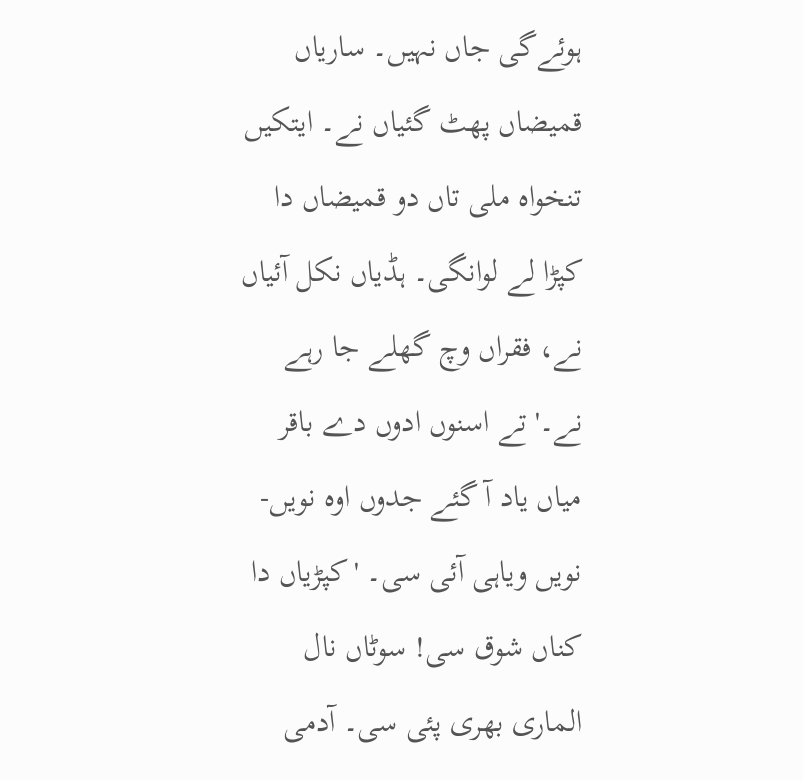ہوئےگی جاں نہیں۔ ساریاں قمیضاں پھٹ گئیاں نے۔ ایتکیں تنخواہ ملی تاں دو قمیضاں دا کپڑا لے لوانگی۔ ہڈیاں نکل آئیاں نے، فقراں وچ گھلے جا رہے نے۔' تے اسنوں ادوں دے باقر میاں یاد آ گئے جدوں اوہ نویں-نویں ویاہی آئی سی۔ 'کپڑیاں دا کناں شوق سی! سوٹاں نال الماری بھری پئی سی۔ آدمی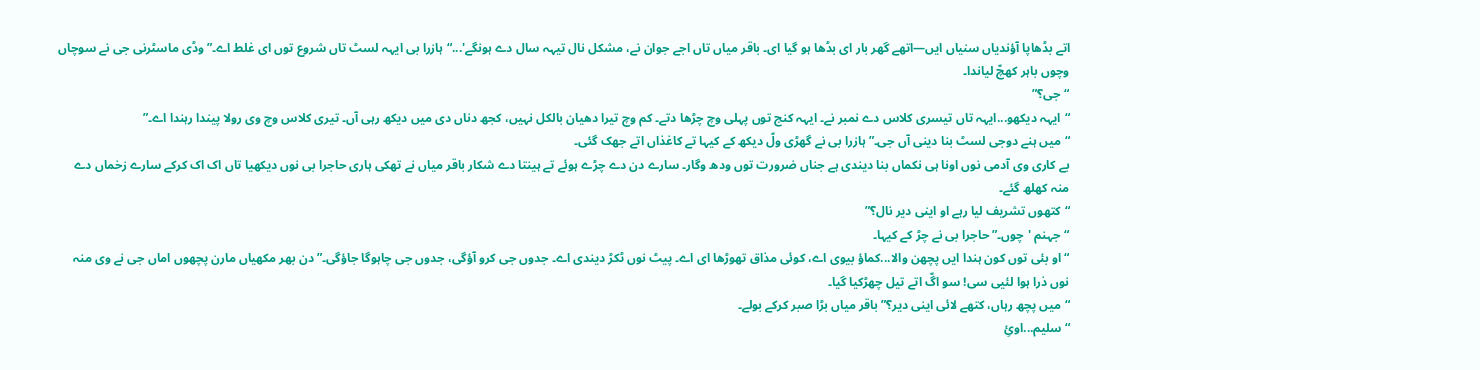اتے بڈھاپا آؤندیاں سنیاں ایں—اتھے گھر بار ای بڈھا ہو گیا ای۔ باقر میاں تاں اجے جوان نے، مشکل نال تیہہ سال دے ہونگے'...“ہازرا بی ایہہ لسٹ تاں شروع توں ای غلط اے۔” وڈی ماسٹرنی جی نے سوچاں وچوں باہر کھچّ لیاندا۔
“جی؟”
“ایہہ دیکھو...ایہہ تاں تیسری کلاس دے نمبر نے۔ ایہہ کنج توں پہلی وچ چڑھا دتے۔ کم وچ تیرا دھیان بالکل نہیں، کجھ دناں دی میں دیکھ رہی آں۔ تیری کلاس وچ وی رولا پیندا رہندا اے۔”
“میں ہنے دوجی لسٹ بنا دینی آں جی۔” ہازرا بی نے گھڑی ولّ دیکھ کے کیہا تے کاغذاں اتے جھک گئی۔
بے کاری وی آدمی نوں اونا ہی نکماں بنا دیندی ہے جناں ضرورت توں ودھ وگار۔ سارے دن دے چڑے ہوئے تے ہینتا دے شکار باقر میاں نے تھکی ہاری حاجرا بی نوں دیکھیا تاں اک اک کرکے سارے زخماں دے منہ کھلھ گئے۔
“کتھوں تشریف لیا رہے او اینی دیر نال؟”
“جہنم 'چوں۔” حاجرا بی نے چڑ کے کیہا۔
“او بئی توں کون ہندا ایں پچھن والا...کماؤ بیوی اے، کوئی مذاق تھوڑھا ای اے۔ پیٹ نوں ٹکڑ دیندی اے۔ جدوں جی کرو آؤگی، جدوں جی چاہوگا جاؤگی۔” دن بھر مکھیاں مارن پچھوں اماں جی نے وی منہ نوں ذرا ہوا لئیی سی! سو اگّ اتے تیل چھڑکیا گیا۔
“میں پچھ رہاں، کتھے لائی اینی دیر؟” باقر میاں بڑا صبر کرکے بولے۔
“سلیم...اوئِ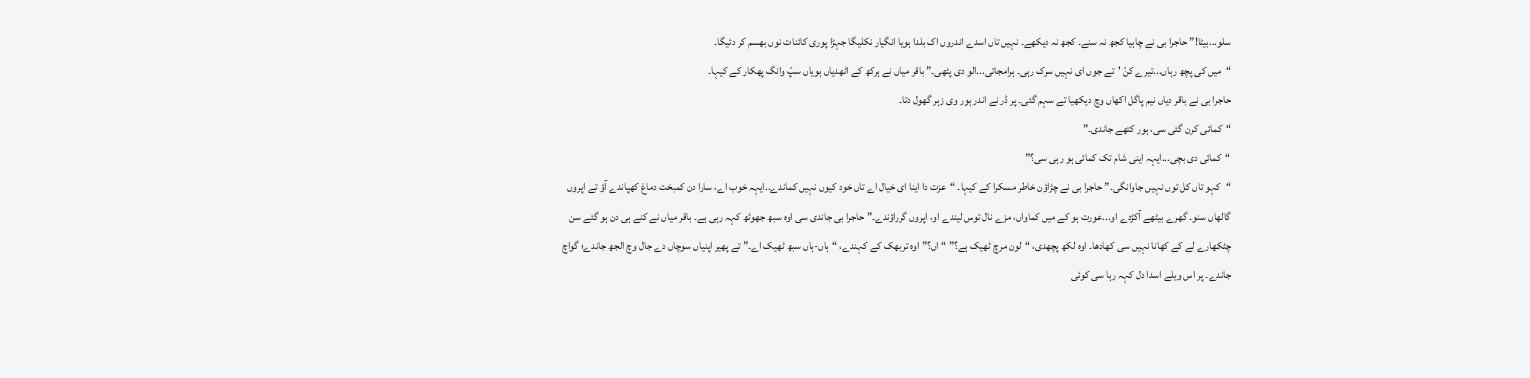سلو...بیٹا!” حاجرا بی نے چاہیا کجھ نہ سنے۔ کجھ نہ دیکھے۔ نہیں تاں اسدے اندروں اک بلدا ہویا انگیار نکلیگا جہڑا پوری کائنات نوں بھسم کر دئیگا۔
“میں کی پچھ رہاں...تیرے کنّ 'تے جوں ای نہیں سرک رہی۔ ہرامجاتی...الو دی پٹھی۔” باقر میاں نے ہرکھ کے اٹھدیاں ہویاں سپّ وانگ پھکار کے کیہا۔
حاجرا بی نے باقر دیاں نیم پاگل اکھاں وچ دیکھیا تے سہم گئی۔ پر ڈر نے اندر ہور وی زہر گھول دتا۔
“کمائی کرن گئی سی، ہور کتھے جاندی۔”
“کمائی دی بچی...ایہہ اینی شام تک کمائی ہو رہی سی؟”
“کہو تاں کل توں نہیں جاوانگی۔” حاجرا بی نے چڑاؤن خاطر مسکرا کے کیہا۔ “عزت دا اینا ای خیال اے تاں خود کیوں نہیں کماندے..ایہہ خوب اے، سارا دن کمبخت دماغ کھپاندے آؤ تے اپروں گالھاں سنو۔ گھرے بیٹھے آکڑدے او...عورت ہو کے میں کماواں، مزے نال توس لیندے او، اپروں گرراؤندے۔” حاجرا بی جاندی سی اوہ سبھ جھوٹھ کہہ رہی ہے۔ باقر میاں نے کنے ہی دن ہو گئے سن چٹکھارے لے کے کھانا نہیں سی کھادھا۔ اوہ لکھ پچھدی، “لون مرچ ٹھیک ہے؟” “اں؟” اوہ تربھک کے کہندے، “ہاں-ہاں سبھ ٹھیک اے۔” تے پھیر اپنیاں سوچاں دے جال وچ الجھ جاندے؛ گواچ جاندے۔ پر اس ویلے اسدا دل کہہ رہا سی کوئی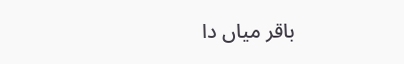باقر میاں دا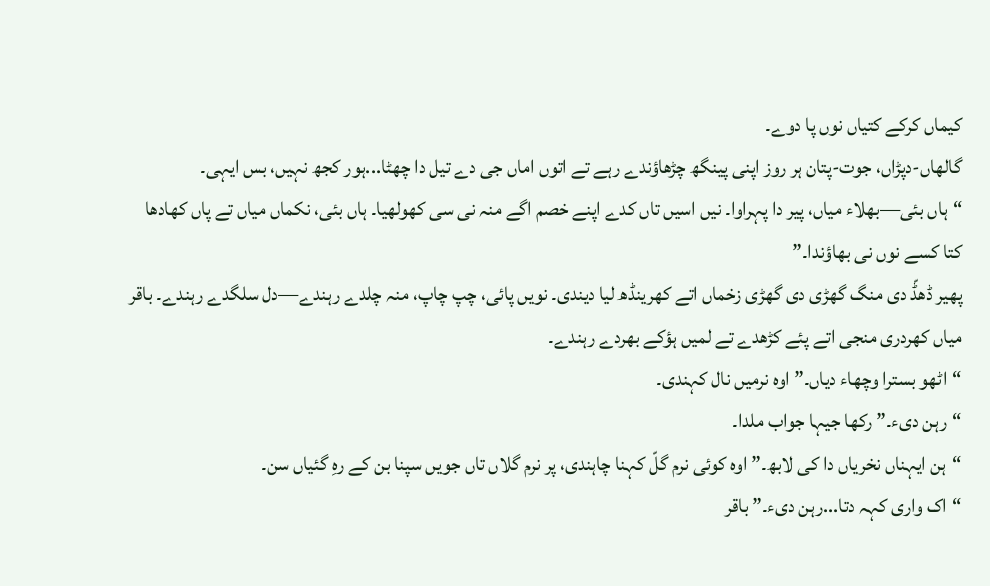کیماں کرکے کتیاں نوں پا دوے۔
گالھاں-دپڑاں، جوت-پتان ہر روز اپنی پینگھ چڑھاؤندے رہے تے اتوں اماں جی دے تیل دا چھٹا...ہور کجھ نہیں، بس ایہی۔
“ہاں بئی—بھلاء میاں، پیر دا پہراوا۔ نیں اسیں تاں کدے اپنے خصم اگے منہ نی سی کھولھیا۔ ہاں بئی، نکماں میاں تے پاں کھادھا کتا کسے نوں نی بھاؤندا۔”
پھیر ڈھڈّ دی منگ گھڑی دی گھڑی زخماں اتے کھرینڈھ لیا دیندی۔ نویں پائی، چپ چاپ، منہ چلدے رہندے—دل سلگدے رہندے۔ باقر میاں کھردری منجی اتے پئے کڑھدے تے لمیں ہؤکے بھردے رہندے۔
“اٹھو بسترا وچھاء دیاں۔” اوہ نرمیں نال کہندی۔
“رہن دیء۔” رکھا جیہا جواب ملدا۔
“ہن ایہناں نخریاں دا کی لابھ۔” اوہ کوئی نرم گلّ کہنا چاہندی، پر نرم گلاں تاں جویں سپنا بن کے رہِ گئیاں سن۔
“اک واری کہہ دتا...رہن دیء۔” باقر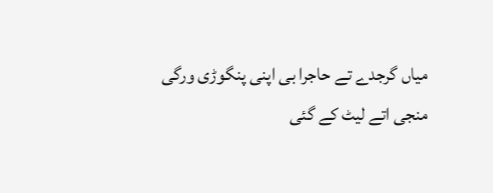میاں گرجدے تے حاجرا بی اپنی پنگوڑی ورگی منجی اتے لیٹ کے گئی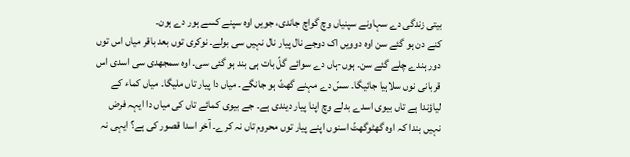بیتی زندگی دے سہاونے سپنیاں وچ گواچ جاندی، جویں اوہ سپنے کسے ہور دے ہون۔
کنے دن ہو گئے سن اوہ دوویں اک دوجے نال پیار نال نہیں سی بولے۔ نوکری توں بعد باقر میاں اس توں دور ہندے چلے گئے سن۔ ہوں-ہاں دے سوائے گلّ بات ہی بند ہو گئی سی۔ اوہ سمجھدی سی اسدی اس قربانی نوں سلاہیا جائیگا۔ سسّ دے مہنے گھٹّ ہو جانگے۔ میاں دا پیار تاں ملیگا۔ میاں کماء کے لیاؤندا ہے تاں بیوی اسدے بدلے وچ اپنا پیار دیندی ہے۔ جے بیوی کمائے تاں کی میاں دا ایہہ فرض نہیں بندا کہ اوہ گھٹوگھٹّ اسنوں اپنے پیار توں محروم تاں نہ کرے۔ آخر اسدا قصور کی ہے؟ ایہی نہ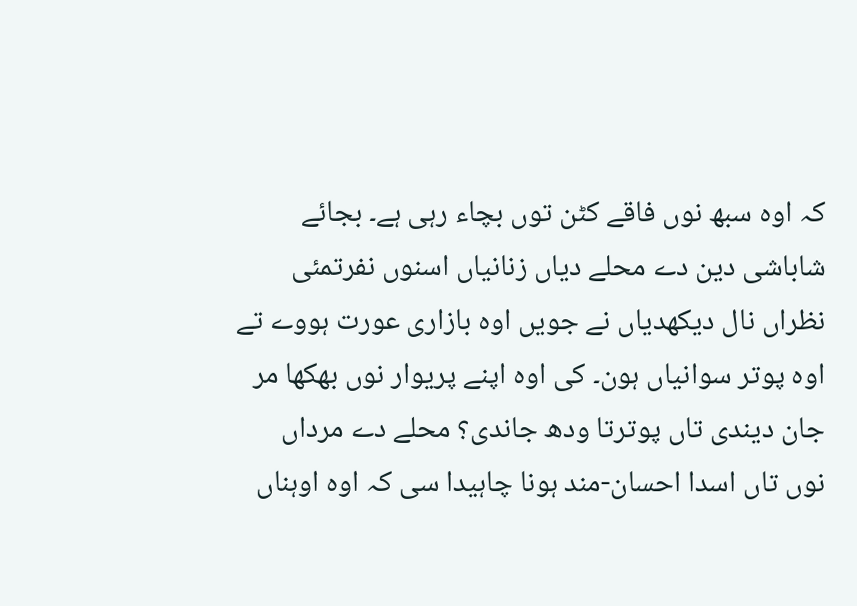کہ اوہ سبھ نوں فاقے کٹن توں بچاء رہی ہے۔ بجائے شاباشی دین دے محلے دیاں زنانیاں اسنوں نفرتمئی نظراں نال دیکھدیاں نے جویں اوہ بازاری عورت ہووے تے اوہ پوتر سوانیاں ہون۔ کی اوہ اپنے پریوار نوں بھکھا مر جان دیندی تاں پوترتا ودھ جاندی؟ محلے دے مرداں نوں تاں اسدا احسان-مند ہونا چاہیدا سی کہ اوہ اوہناں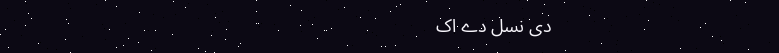دی نسل دے اک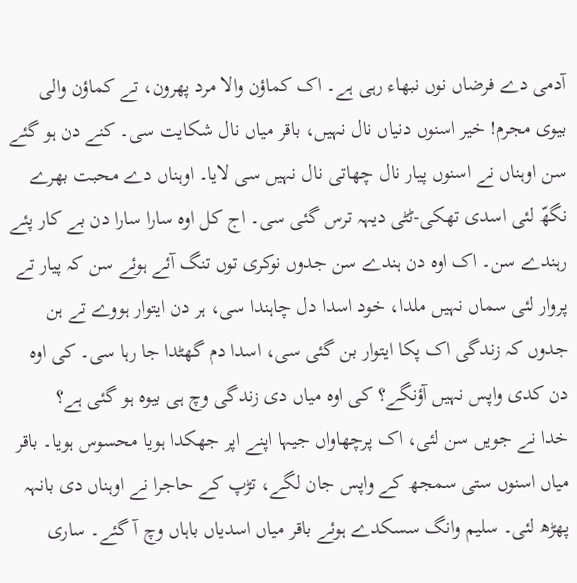آدمی دے فرضاں نوں نبھاء رہی ہے۔ اک کماؤن والا مرد پھرون، تے کماؤن والی بیوی مجرم! خیر اسنوں دنیاں نال نہیں، باقر میاں نال شکایت سی۔ کنے دن ہو گئے سن اوہناں نے اسنوں پیار نال چھاتی نال نہیں سی لایا۔ اوہناں دے محبت بھرے نگھّ لئی اسدی تھکی-ٹٹی دیہہ ترس گئی سی۔ اج کل اوہ سارا سارا دن بے کار پئے رہندے سن۔ اک اوہ دن ہندے سن جدوں نوکری توں تنگ آئے ہوئے سن کہ پیار تے پروار لئی سماں نہیں ملدا، خود اسدا دل چاہندا سی، ہر دن ایتوار ہووے تے ہن جدوں کہ زندگی اک پکا ایتوار بن گئی سی، اسدا دم گھٹدا جا رہا سی۔ کی اوہ دن کدی واپس نہیں آؤنگے؟ کی اوہ میاں دی زندگی وچ ہی بیوہ ہو گئی ہے؟
خدا نے جویں سن لئی، اک پرچھاواں جیہا اپنے اپر جھکدا ہویا محسوس ہویا۔ باقر میاں اسنوں ستی سمجھ کے واپس جان لگے، تڑپ کے حاجرا نے اوہناں دی بانہہ پھڑھ لئی۔ سلیم وانگ سسکدے ہوئے باقر میاں اسدیاں باہاں وچ آ گئے۔ ساری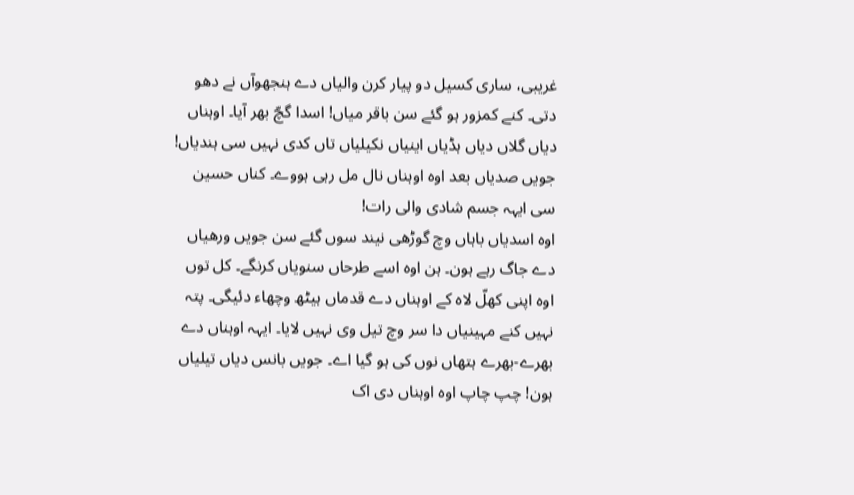غریبی، ساری کسیل دو پیار کرن والیاں دے ہنجھوآں نے دھو دتی۔ کنے کمزور ہو گئے سن باقر میاں! اسدا گچّ بھر آیا۔ اوہناں دیاں گلاں دیاں ہڈیاں اینیاں نکیلیاں تاں کدی نہیں سی ہندیاں! جویں صدیاں بعد اوہ اوہناں نال مل رہی ہووے۔ کناں حسین سی ایہہ جسم شادی والی رات!
اوہ اسدیاں باہاں وچ گوڑھی نیند سوں گئے سن جویں ورھیاں دے جاگ رہے ہون۔ ہن اوہ اسے طرحاں سنویاں کرنگے۔ کل توں اوہ اپنی کھلّ لاہ کے اوہناں دے قدماں ہیٹھ وچھاء دئیگی۔ پتہ نہیں کنے مہینیاں دا سر وچ تیل وی نہیں لایا۔ ایہہ اوہناں دے بھرے-بھرے ہتھاں نوں کی ہو گیا اے۔ جویں بانس دیاں تیلیاں ہون! چپ چاپ اوہ اوہناں دی اک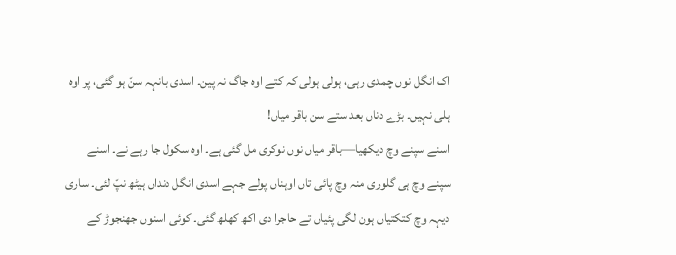اک انگل نوں چمدی رہی، ہولی ہولی کہ کتے اوہ جاگ نہ پین۔ اسدی بانہہ سنّ ہو گئی، پر اوہ ہلی نہیں۔ بڑے دناں بعد ستے سن باقر میاں!
اسنے سپنے وچ دیکھیا—باقر میاں نوں نوکری مل گئی ہے۔ اوہ سکول جا رہے نے۔ اسنے سپنے وچ ہی گلوری منہ وچ پائی تاں اوہناں پولے جہے اسدی انگل دنداں ہیٹھ نپّ لئی۔ ساری دیہہ وچ کتکتیاں ہون لگی پئیاں تے حاجرا دی اکھ کھلھ گئی۔ کوئی اسنوں جھنجوڑ کے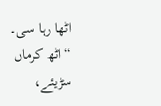اٹھا رہا سی۔
“اٹھ کرماں سڑیئے،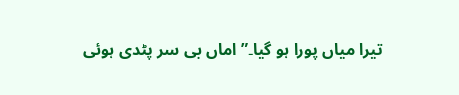تیرا میاں پورا ہو گیا۔” اماں بی سر پٹدی ہوئی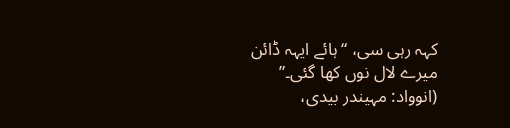کہہ رہی سی، “ہائے ایہہ ڈائن میرے لال نوں کھا گئی۔”
(انوواد: مہیندر بیدی،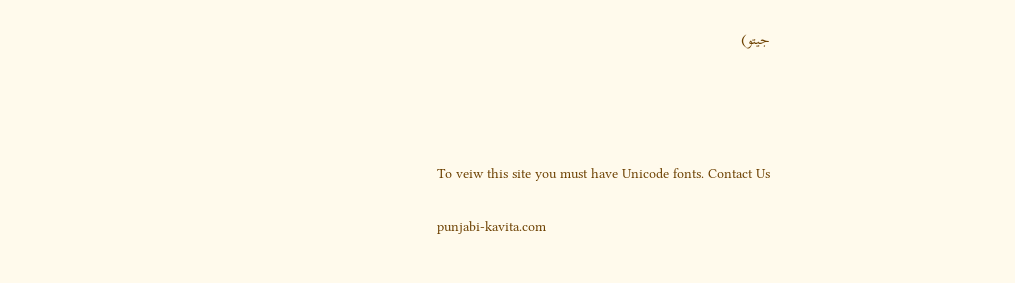جیتو)




To veiw this site you must have Unicode fonts. Contact Us

punjabi-kavita.com